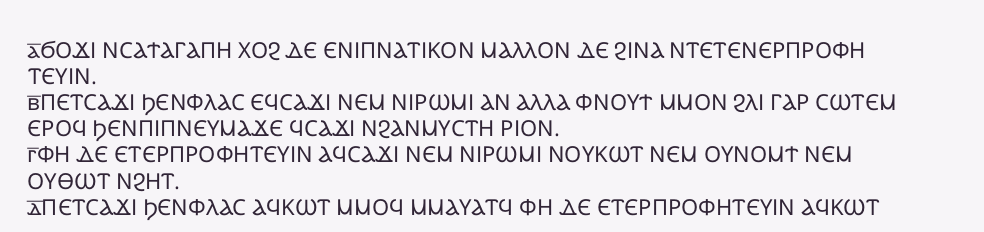ⲁ̅ϬⲞϪⲒ ⲚⲤⲀϮⲀⲄⲀⲠⲎ ⲬⲞϨ ⲆⲈ ⲈⲚⲒⲠⲚⲀⲦⲒⲔⲞⲚ ⲘⲀⲖⲖⲞⲚ ⲆⲈ ϨⲒⲚⲀ ⲚⲦⲈⲦⲈⲚⲈⲢⲠⲢⲞⲪⲎ ⲦⲈⲨⲒⲚ.
ⲃ̅ⲠⲈⲦⲤⲀϪⲒ ϦⲈⲚⲪⲖⲀⲤ ⲈϤⲤⲀϪⲒ ⲚⲈⲘ ⲚⲒⲢⲰⲘⲒ ⲀⲚ ⲀⲖⲖⲀ ⲪⲚⲞⲨϮ ⲘⲘⲞⲚ ϨⲖⲒ ⲄⲀⲢ ⲤⲰⲦⲈⲘ ⲈⲢⲞϤ ϦⲈⲚⲠⲒⲠⲚⲈⲨⲘⲀϪⲈ ϤⲤⲀϪⲒ ⲚϨⲀⲚⲘⲨⲤⲦⲎ ⲢⲒⲞⲚ.
ⲅ̅ⲪⲎ ⲆⲈ ⲈⲦⲈⲢⲠⲢⲞⲪⲎⲦⲈⲨⲒⲚ ⲀϤⲤⲀϪⲒ ⲚⲈⲘ ⲚⲒⲢⲰⲘⲒ ⲚⲞⲨⲔⲰⲦ ⲚⲈⲘ ⲞⲨⲚⲞⲘϮ ⲚⲈⲘ ⲞⲨⲐⲰⲦ ⲚϨⲎⲦ.
ⲇ̅ⲠⲈⲦⲤⲀϪⲒ ϦⲈⲚⲪⲖⲀⲤ ⲀϤⲔⲰⲦ ⲘⲘⲞϤ ⲘⲘⲀⲨⲀⲦϤ ⲪⲎ ⲆⲈ ⲈⲦⲈⲢⲠⲢⲞⲪⲎⲦⲈⲨⲒⲚ ⲀϤⲔⲰⲦ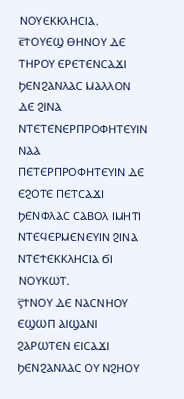ⲚⲞⲨⲈⲔⲔⲖⲎⲤⲒⲀ.
ⲉ̅ϮⲞⲨⲈϢ ⲐⲎⲚⲞⲨ ⲆⲈ ⲦⲎⲢⲞⲨ ⲈⲢⲈⲦⲈⲚⲤⲀϪⲒ ϦⲈⲚϨⲀⲚⲖⲀⲤ ⲘⲀⲖⲖⲞⲚ ⲆⲈ ϨⲒⲚⲀ ⲚⲦⲈⲦⲈⲚⲈⲢⲠⲢⲞⲪⲎⲦⲈⲨⲒⲚ ⲚⲀⲀ ⲠⲈⲦⲈⲢⲠⲢⲞⲪⲎⲦⲈⲨⲒⲚ ⲆⲈ ⲈϨⲞⲦⲈ ⲠⲈⲦⲤⲀϪⲒ ϦⲈⲚⲪⲖⲀⲤ ⲤⲀⲂⲞⲖ ⲒⲘⲎⲦⲒ ⲚⲦⲈϤⲈⲢⲘⲈⲚⲈⲨⲒⲚ ϨⲒⲚⲀ ⲚⲦⲈϮⲈⲔⲔⲖⲎⲤⲒⲀ ϬⲒ ⲚⲞⲨⲔⲰⲦ.
ⲋ̅ϮⲚⲞⲨ ⲆⲈ ⲚⲀⲤⲚⲎⲞⲨ ⲈϢⲰⲠ ⲀⲒϢⲀⲚⲒ ϨⲀⲢⲰⲦⲈⲚ ⲈⲒⲤⲀϪⲒ ϦⲈⲚϨⲀⲚⲖⲀⲤ ⲞⲨ ⲚϨⲎⲞⲨ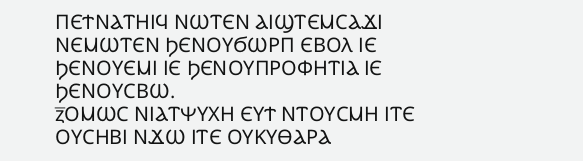ⲠⲈϮⲚⲀⲦⲎⲒϤ ⲚⲰⲦⲈⲚ ⲀⲒϢⲦⲈⲘⲤⲀϪⲒ ⲚⲈⲘⲰⲦⲈⲚ ϦⲈⲚⲞⲨϬⲰⲢⲠ ⲈⲂⲞⲖ ⲒⲈ ϦⲈⲚⲞⲨⲈⲘⲒ ⲒⲈ ϦⲈⲚⲞⲨⲠⲢⲞⲪⲎⲦⲒⲀ ⲒⲈ ϦⲈⲚⲞⲨⲤⲂⲰ.
ⲍ̅ⲞⲘⲰⲤ ⲚⲒⲀⲦⲮⲨⲬⲎ ⲈⲨϮ ⲚⲦⲞⲨⲤⲘⲎ ⲒⲦⲈ ⲞⲨⲤⲎⲂⲒ ⲚϪⲰ ⲒⲦⲈ ⲞⲨⲔⲨⲐⲀⲢⲀ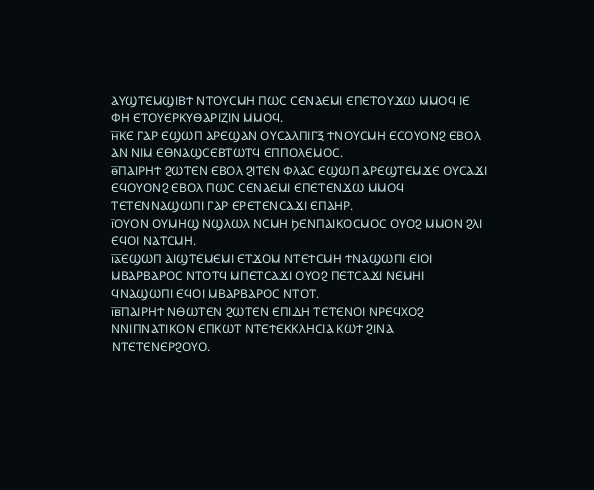ⲀⲨϢⲦⲈⲘϢⲒⲂϮ ⲚⲦⲞⲨⲤⲘⲎ ⲠⲰⲤ ⲤⲈⲚⲀⲈⲘⲒ ⲈⲠⲈⲦⲞⲨϪⲰ ⲘⲘⲞϤ ⲒⲈ ⲪⲎ ⲈⲦⲞⲨⲈⲢⲔⲨⲐⲀⲢⲒⲌⲒⲚ ⲘⲘⲞϤ.
ⲏ̅ⲔⲈ ⲄⲀⲢ ⲈϢⲰⲠ ⲀⲢⲈϢⲀⲚ ⲞⲨⲤⲀⲖⲠⲒⲄⲜ ϮⲚⲞⲨⲤⲘⲎ ⲈⲤⲞⲨⲞⲚϨ ⲈⲂⲞⲖ ⲀⲚ ⲚⲒⲘ ⲈⲐⲚⲀϢⲤⲈⲂⲦⲰⲦϤ ⲈⲠⲠⲞⲖⲈⲘⲞⲤ.
ⲑ̅ⲠⲀⲒⲢⲎϮ ϨⲰⲦⲈⲚ ⲈⲂⲞⲖ ϨⲒⲦⲈⲚ ⲪⲖⲀⲤ ⲈϢⲰⲠ ⲀⲢⲈϢⲦⲈⲘϪⲈ ⲞⲨⲤⲀϪⲒ ⲈϤⲞⲨⲞⲚϨ ⲈⲂⲞⲖ ⲠⲰⲤ ⲤⲈⲚⲀⲈⲘⲒ ⲈⲠⲈⲦⲈⲚϪⲰ ⲘⲘⲞϤ ⲦⲈⲦⲈⲚⲚⲀϢⲰⲠⲒ ⲄⲀⲢ ⲈⲢⲈⲦⲈⲚⲤⲀϪⲒ ⲈⲠⲀⲎⲢ.
ⲓ̅ⲞⲨⲞⲚ ⲞⲨⲘⲎϢ ⲚϢⲖⲰⲖ ⲚⲤⲘⲎ ϦⲈⲚⲠⲀⲒⲔⲞⲤⲘⲞⲤ ⲞⲨⲞϨ ⲘⲘⲞⲚ ϨⲖⲒ ⲈϤⲞⲒ ⲚⲀⲦⲤⲘⲎ.
ⲓ̅ⲁ̅ⲈϢⲰⲠ ⲀⲒϢⲦⲈⲘⲈⲘⲒ ⲈⲦϪⲞⲘ ⲚⲦⲈϮⲤⲘⲎ ϮⲚⲀϢⲰⲠⲒ ⲈⲒⲞⲒ ⲘⲂⲀⲢⲂⲀⲢⲞⲤ ⲚⲦⲞⲦϤ ⲘⲠⲈⲦⲤⲀϪⲒ ⲞⲨⲞϨ ⲠⲈⲦⲤⲀϪⲒ ⲚⲈⲘⲎⲒ ϤⲚⲀϢⲰⲠⲒ ⲈϤⲞⲒ ⲘⲂⲀⲢⲂⲀⲢⲞⲤ ⲚⲦⲞⲦ.
ⲓ̅ⲃ̅ⲠⲀⲒⲢⲎϮ ⲚⲐⲰⲦⲈⲚ ϨⲰⲦⲈⲚ ⲈⲠⲒⲆⲎ ⲦⲈⲦⲈⲚⲞⲒ ⲚⲢⲈϤⲬⲞϨ ⲚⲚⲒⲠⲚⲀⲦⲒⲔⲞⲚ ⲈⲠⲔⲰⲦ ⲚⲦⲈϮⲈⲔⲔⲖⲎⲤⲒⲀ ⲔⲰϮ ϨⲒⲚⲀ ⲚⲦⲈⲦⲈⲚⲈⲢϨⲞⲨⲞ.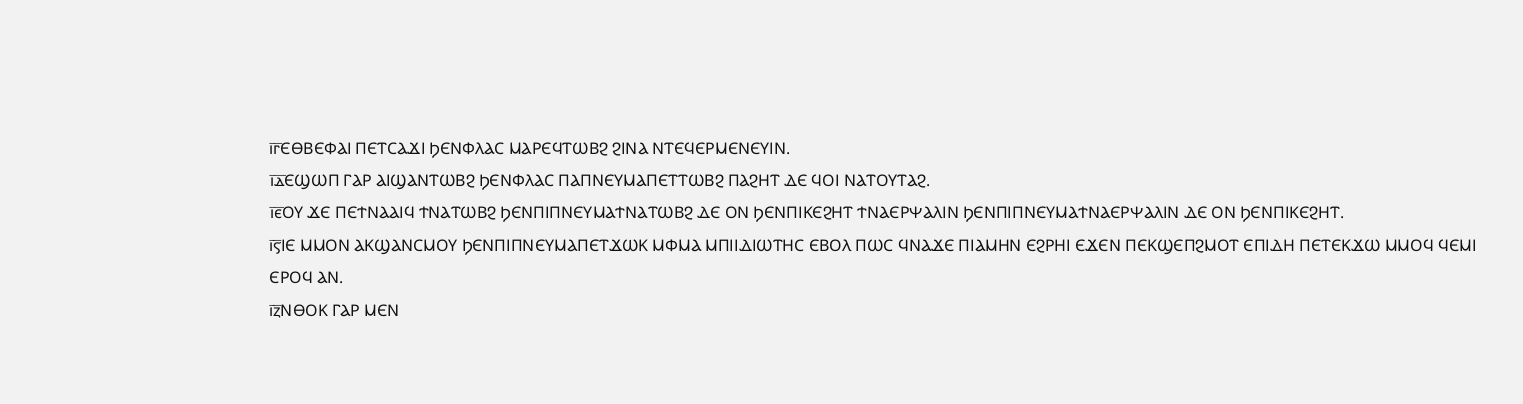ⲓ̅ⲅ̅ⲈⲐⲂⲈⲪⲀⲒ ⲠⲈⲦⲤⲀϪⲒ ϦⲈⲚⲪⲖⲀⲤ ⲘⲀⲢⲈϤⲦⲰⲂϨ ϨⲒⲚⲀ ⲚⲦⲈϤⲈⲢⲘⲈⲚⲈⲨⲒⲚ.
ⲓ̅ⲇ̅ⲈϢⲰⲠ ⲄⲀⲢ ⲀⲒϢⲀⲚⲦⲰⲂϨ ϦⲈⲚⲪⲖⲀⲤ ⲠⲀⲠⲚⲈⲨⲘⲀⲠⲈⲦⲦⲰⲂϨ ⲠⲀϨⲎⲦ ⲆⲈ ϤⲞⲒ ⲚⲀⲦⲞⲨⲦⲀϨ.
ⲓ̅ⲉ̅ⲞⲨ ϪⲈ ⲠⲈϮⲚⲀⲀⲒϤ ϮⲚⲀⲦⲰⲂϨ ϦⲈⲚⲠⲒⲠⲚⲈⲨⲘⲀϮⲚⲀⲦⲰⲂϨ ⲆⲈ ⲞⲚ ϦⲈⲚⲠⲒⲔⲈϨⲎⲦ ϮⲚⲀⲈⲢⲮⲀⲖⲒⲚ ϦⲈⲚⲠⲒⲠⲚⲈⲨⲘⲀϮⲚⲀⲈⲢⲮⲀⲖⲒⲚ ⲆⲈ ⲞⲚ ϦⲈⲚⲠⲒⲔⲈϨⲎⲦ.
ⲓ̅ⲋ̅ⲒⲈ ⲘⲘⲞⲚ ⲀⲔϢⲀⲚⲤⲘⲞⲨ ϦⲈⲚⲠⲒⲠⲚⲈⲨⲘⲀⲠⲈⲦϪⲰⲔ ⲘⲪⲘⲀ ⲘⲠⲒⲒⲆⲒⲰⲦⲎⲤ ⲈⲂⲞⲖ ⲠⲰⲤ ϤⲚⲀϪⲈ ⲠⲒⲀⲘⲎⲚ ⲈϨⲢⲎⲒ ⲈϪⲈⲚ ⲠⲈⲔϢⲈⲠϨⲘⲞⲦ ⲈⲠⲒⲆⲎ ⲠⲈⲦⲈⲔϪⲰ ⲘⲘⲞϤ ϤⲈⲘⲒ ⲈⲢⲞϤ ⲀⲚ.
ⲓ̅ⲍ̅ⲚⲐⲞⲔ ⲄⲀⲢ ⲘⲈⲚ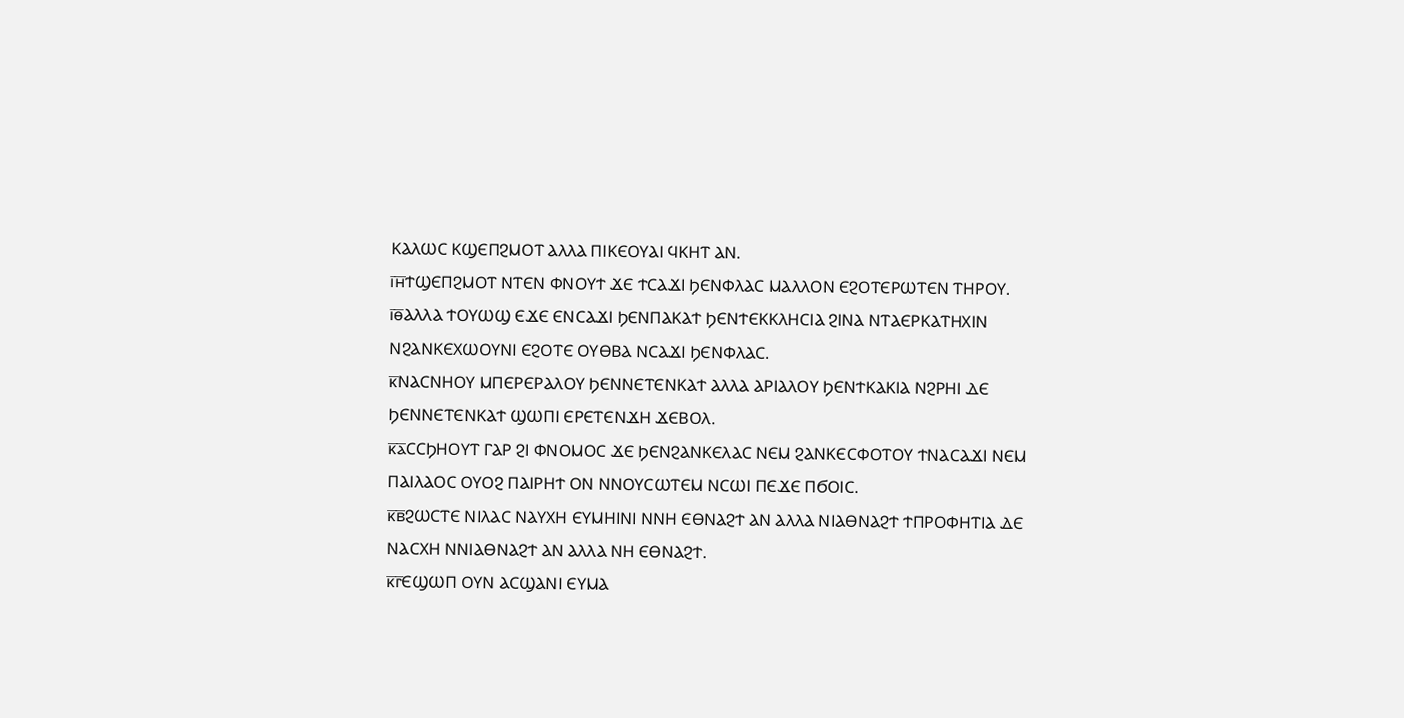ⲔⲀⲖⲰⲤ ⲔϢⲈⲠϨⲘⲞⲦ ⲀⲖⲖⲀ ⲠⲒⲔⲈⲞⲨⲀⲒ ϤⲔⲎⲦ ⲀⲚ.
ⲓ̅ⲏ̅ϮϢⲈⲠϨⲘⲞⲦ ⲚⲦⲈⲚ ⲪⲚⲞⲨϮ ϪⲈ ϮⲤⲀϪⲒ ϦⲈⲚⲪⲖⲀⲤ ⲘⲀⲖⲖⲞⲚ ⲈϨⲞⲦⲈⲢⲰⲦⲈⲚ ⲦⲎⲢⲞⲨ.
ⲓ̅ⲑ̅ⲀⲖⲖⲀ ϮⲞⲨⲰϢ ⲈϪⲈ ⲈⲚⲤⲀϪⲒ ϦⲈⲚⲠⲀⲔⲀϮ ϦⲈⲚϮⲈⲔⲔⲖⲎⲤⲒⲀ ϨⲒⲚⲀ ⲚⲦⲀⲈⲢⲔⲀⲦⲎⲬⲒⲚ ⲚϨⲀⲚⲔⲈⲬⲰⲞⲨⲚⲒ ⲈϨⲞⲦⲈ ⲞⲨⲐⲂⲀ ⲚⲤⲀϪⲒ ϦⲈⲚⲪⲖⲀⲤ.
ⲕ̅ⲚⲀⲤⲚⲎⲞⲨ ⲘⲠⲈⲢⲈⲢⲀⲖⲞⲨ ϦⲈⲚⲚⲈⲦⲈⲚⲔⲀϮ ⲀⲖⲖⲀ ⲀⲢⲒⲀⲖⲞⲨ ϦⲈⲚϮⲔⲀⲔⲒⲀ ⲚϨⲢⲎⲒ ⲆⲈ ϦⲈⲚⲚⲈⲦⲈⲚⲔⲀϮ ϢⲰⲠⲒ ⲈⲢⲈⲦⲈⲚϪⲎ ϪⲈⲂⲞⲖ.
ⲕ̅ⲁ̅ⲤⲤϦⲎⲞⲨⲦ ⲄⲀⲢ ϨⲒ ⲪⲚⲞⲘⲞⲤ ϪⲈ ϦⲈⲚϨⲀⲚⲔⲈⲖⲀⲤ ⲚⲈⲘ ϨⲀⲚⲔⲈⲤⲪⲞⲦⲞⲨ ϮⲚⲀⲤⲀϪⲒ ⲚⲈⲘ ⲠⲀⲒⲖⲀⲞⲤ ⲞⲨⲞϨ ⲠⲀⲒⲢⲎϮ ⲞⲚ ⲚⲚⲞⲨⲤⲰⲦⲈⲘ ⲚⲤⲰⲒ ⲠⲈϪⲈ ⲠϬⲞⲒⲤ.
ⲕ̅ⲃ̅ϨⲰⲤⲦⲈ ⲚⲒⲖⲀⲤ ⲚⲀⲨⲬⲎ ⲈⲨⲘⲎⲒⲚⲒ ⲚⲚⲎ ⲈⲐⲚⲀϨϮ ⲀⲚ ⲀⲖⲖⲀ ⲚⲒⲀⲐⲚⲀϨϮ ϮⲠⲢⲞⲪⲎⲦⲒⲀ ⲆⲈ ⲚⲀⲤⲬⲎ ⲚⲚⲒⲀⲐⲚⲀϨϮ ⲀⲚ ⲀⲖⲖⲀ ⲚⲎ ⲈⲐⲚⲀϨϮ.
ⲕ̅ⲅ̅ⲈϢⲰⲠ ⲞⲨⲚ ⲀⲤϢⲀⲚⲒ ⲈⲨⲘⲀ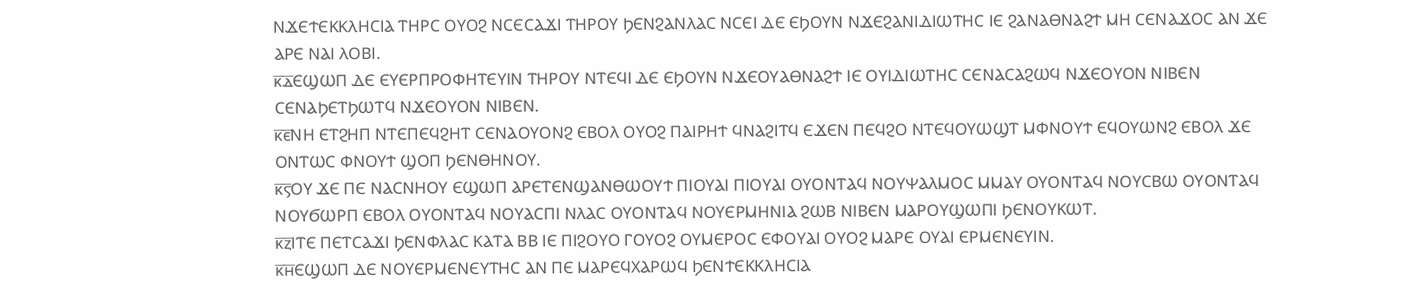ⲚϪⲈϮⲈⲔⲔⲖⲎⲤⲒⲀ ⲦⲎⲢⲤ ⲞⲨⲞϨ ⲚⲤⲈⲤⲀϪⲒ ⲦⲎⲢⲞⲨ ϦⲈⲚϨⲀⲚⲖⲀⲤ ⲚⲤⲈⲒ ⲆⲈ ⲈϦⲞⲨⲚ ⲚϪⲈϨⲀⲚⲒⲆⲒⲰⲦⲎⲤ ⲒⲈ ϨⲀⲚⲀⲐⲚⲀϨϮ ⲘⲎ ⲤⲈⲚⲀϪⲞⲤ ⲀⲚ ϪⲈ ⲀⲢⲈ ⲚⲀⲒ ⲖⲞⲂⲒ.
ⲕ̅ⲇ̅ⲈϢⲰⲠ ⲆⲈ ⲈⲨⲈⲢⲠⲢⲞⲪⲎⲦⲈⲨⲒⲚ ⲦⲎⲢⲞⲨ ⲚⲦⲈϤⲒ ⲆⲈ ⲈϦⲞⲨⲚ ⲚϪⲈⲞⲨⲀⲐⲚⲀϨϮ ⲒⲈ ⲞⲨⲒⲆⲒⲰⲦⲎⲤ ⲤⲈⲚⲀⲤⲀϨⲰϤ ⲚϪⲈⲞⲨⲞⲚ ⲚⲒⲂⲈⲚ ⲤⲈⲚⲀϦⲈⲦϦⲰⲦϤ ⲚϪⲈⲞⲨⲞⲚ ⲚⲒⲂⲈⲚ.
ⲕ̅ⲉ̅ⲚⲎ ⲈⲦϨⲎⲠ ⲚⲦⲈⲠⲈϤϨⲎⲦ ⲤⲈⲚⲀⲞⲨⲞⲚϨ ⲈⲂⲞⲖ ⲞⲨⲞϨ ⲠⲀⲒⲢⲎϮ ϤⲚⲀϨⲒⲦϤ ⲈϪⲈⲚ ⲠⲈϤϨⲞ ⲚⲦⲈϤⲞⲨⲰϢⲦ ⲘⲪⲚⲞⲨϮ ⲈϤⲞⲨⲰⲚϨ ⲈⲂⲞⲖ ϪⲈ ⲞⲚⲦⲰⲤ ⲪⲚⲞⲨϮ ϢⲞⲠ ϦⲈⲚⲐⲎⲚⲞⲨ.
ⲕ̅ⲋ̅ⲞⲨ ϪⲈ ⲠⲈ ⲚⲀⲤⲚⲎⲞⲨ ⲈϢⲰⲠ ⲀⲢⲈⲦⲈⲚϢⲀⲚⲐⲰⲞⲨϮ ⲠⲒⲞⲨⲀⲒ ⲠⲒⲞⲨⲀⲒ ⲞⲨⲞⲚⲦⲀϤ ⲚⲞⲨⲮⲀⲖⲘⲞⲤ ⲘⲘⲀⲨ ⲞⲨⲞⲚⲦⲀϤ ⲚⲞⲨⲤⲂⲰ ⲞⲨⲞⲚⲦⲀϤ ⲚⲞⲨϬⲰⲢⲠ ⲈⲂⲞⲖ ⲞⲨⲞⲚⲦⲀϤ ⲚⲞⲨⲀⲤⲠⲒ ⲚⲖⲀⲤ ⲞⲨⲞⲚⲦⲀϤ ⲚⲞⲨⲈⲢⲘⲎⲚⲒⲀ ϨⲰⲂ ⲚⲒⲂⲈⲚ ⲘⲀⲢⲞⲨϢⲰⲠⲒ ϦⲈⲚⲞⲨⲔⲰⲦ.
ⲕ̅ⲍ̅ⲒⲦⲈ ⲠⲈⲦⲤⲀϪⲒ ϦⲈⲚⲪⲖⲀⲤ ⲔⲀⲦⲀ ⲂⲂ ⲒⲈ ⲠⲒϨⲞⲨⲞ ⲄⲞⲨⲞϨ ⲞⲨⲘⲈⲢⲞⲤ ⲈⲪⲞⲨⲀⲒ ⲞⲨⲞϨ ⲘⲀⲢⲈ ⲞⲨⲀⲒ ⲈⲢⲘⲈⲚⲈⲨⲒⲚ.
ⲕ̅ⲏ̅ⲈϢⲰⲠ ⲆⲈ ⲚⲞⲨⲈⲢⲘⲈⲚⲈⲨⲦⲎⲤ ⲀⲚ ⲠⲈ ⲘⲀⲢⲈϤⲬⲀⲢⲰϤ ϦⲈⲚϮⲈⲔⲔⲖⲎⲤⲒⲀ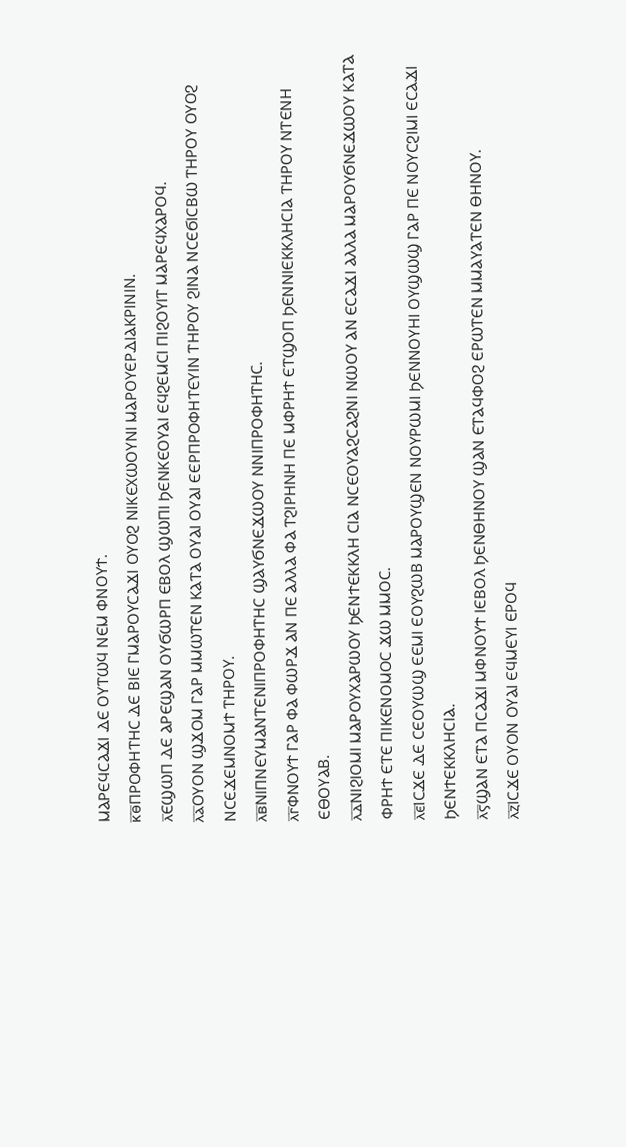ⲘⲀⲢⲈϤⲤⲀϪⲒ ⲆⲈ ⲞⲨⲦⲰϤ ⲚⲈⲘ ⲪⲚⲞⲨϮ.
ⲕ̅ⲑ̅ⲠⲢⲞⲪⲎⲦⲎⲤ ⲆⲈ ⲂⲒⲈ ⲄⲘⲀⲢⲞⲨⲤⲀϪⲒ ⲞⲨⲞϨ ⲚⲒⲔⲈⲬⲰⲞⲨⲚⲒ ⲘⲀⲢⲞⲨⲈⲢⲆⲒⲀⲔⲢⲒⲚⲒⲚ.
ⲗ̅ⲈϢⲰⲠ ⲆⲈ ⲀⲢⲈϢⲀⲚ ⲞⲨϬⲰⲢⲠ ⲈⲂⲞⲖ ϢⲰⲠⲒ ϦⲈⲚⲔⲈⲞⲨⲀⲒ ⲈϤϨⲈⲘⲤⲒ ⲠⲒϨⲞⲨⲒⲦ ⲘⲀⲢⲈϤⲬⲀⲢⲞϤ.
ⲗ̅ⲁ̅ⲞⲨⲞⲚ ϢϪⲞⲘ ⲄⲀⲢ ⲘⲘⲰⲦⲈⲚ ⲔⲀⲦⲀ ⲞⲨⲀⲒ ⲞⲨⲀⲒ ⲈⲈⲢⲠⲢⲞⲪⲎⲦⲈⲨⲒⲚ ⲦⲎⲢⲞⲨ ϨⲒⲚⲀ ⲚⲤⲈϬⲒⲤⲂⲰ ⲦⲎⲢⲞⲨ ⲞⲨⲞϨ ⲚⲤⲈϪⲈⲘⲚⲞⲘϮ ⲦⲎⲢⲞⲨ.
ⲗ̅ⲃ̅ⲚⲒⲠⲚⲈⲨⲘⲀⲚⲦⲈⲚⲒⲠⲢⲞⲪⲎⲦⲎⲤ ϢⲀⲨϬⲚⲈϪⲰⲞⲨ ⲚⲚⲒⲠⲢⲞⲪⲎⲦⲎⲤ.
ⲗ̅ⲅ̅ⲪⲚⲞⲨϮ ⲄⲀⲢ ⲪⲀ ⲪⲰⲢϪ ⲀⲚ ⲠⲈ ⲀⲖⲖⲀ ⲪⲀ ⲦϨⲒⲢⲎⲚⲎ ⲠⲈ ⲘⲪⲢⲎϮ ⲈⲦϢⲞⲠ ϦⲈⲚⲚⲒⲈⲔⲔⲖⲎⲤⲒⲀ ⲦⲎⲢⲞⲨ ⲚⲦⲈⲚⲎ ⲈⲐⲞⲨⲀⲂ.
ⲗ̅ⲇ̅ⲚⲒϨⲒⲞⲘⲒ ⲘⲀⲢⲞⲨⲬⲀⲢⲰⲞⲨ ϦⲈⲚϮⲈⲔⲔⲖⲎ ⲤⲒⲀ ⲚⲤⲈⲞⲨⲀϨⲤⲀϨⲚⲒ ⲚⲰⲞⲨ ⲀⲚ ⲈⲤⲀϪⲒ ⲀⲖⲖⲀ ⲘⲀⲢⲞⲨϬⲚⲈϪⲰⲞⲨ ⲔⲀⲦⲀ ⲪⲢⲎϮ ⲈⲦⲈ ⲠⲒⲔⲈⲚⲞⲘⲞⲤ ϪⲰ ⲘⲘⲞⲤ.
ⲗ̅ⲉ̅ⲒⲤϪⲈ ⲆⲈ ⲤⲈⲞⲨⲰϢ ⲈⲈⲘⲒ ⲈⲞⲨϨⲰⲂ ⲘⲀⲢⲞⲨϢⲈⲚ ⲚⲞⲨⲢⲰⲘⲒ ϦⲈⲚⲚⲞⲨⲎⲒ ⲞⲨϢⲰϢ ⲄⲀⲢ ⲠⲈ ⲚⲞⲨⲤϨⲒⲘⲒ ⲈⲤⲀϪⲒ ϦⲈⲚϮⲈⲔⲔⲖⲎⲤⲒⲀ.
ⲗ̅ⲋ̅ϢⲀⲚ ⲈⲦⲀ ⲠⲤⲀϪⲒ ⲘⲪⲚⲞⲨϮ ⲒⲈⲂⲞⲖ ϦⲈⲚⲐⲎⲚⲞⲨ ϢⲀⲚ ⲈⲦⲀϤⲪⲞϨ ⲈⲢⲰⲦⲈⲚ ⲘⲘⲀⲨⲀⲦⲈⲚ ⲐⲎⲚⲞⲨ.
ⲗ̅ⲍ̅ⲒⲤϪⲈ ⲞⲨⲞⲚ ⲞⲨⲀⲒ ⲈϤⲘⲈⲨⲒ ⲈⲢⲞϤ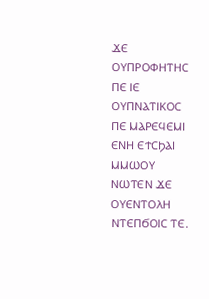ϪⲈ ⲞⲨⲠⲢⲞⲪⲎⲦⲎⲤ ⲠⲈ ⲒⲈ ⲞⲨⲠⲚⲀⲦⲒⲔⲞⲤ ⲠⲈ ⲘⲀⲢⲈϤⲈⲘⲒ ⲈⲚⲎ ⲈϮⲤϦⲀⲒ ⲘⲘⲰⲞⲨ ⲚⲰⲦⲈⲚ ϪⲈ ⲞⲨⲈⲚⲦⲞⲖⲎ ⲚⲦⲈⲠϬⲞⲒⲤ ⲦⲈ.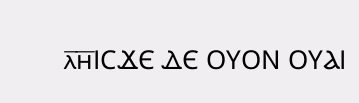ⲗ̅ⲏ̅ⲒⲤϪⲈ ⲆⲈ ⲞⲨⲞⲚ ⲞⲨⲀⲒ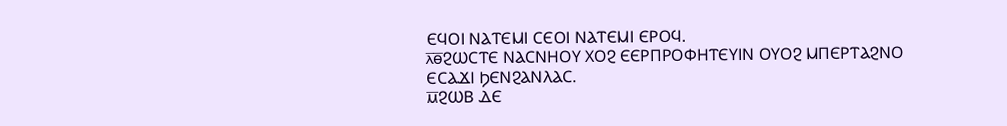ⲈϤⲞⲒ ⲚⲀⲦⲈⲘⲒ ⲤⲈⲞⲒ ⲚⲀⲦⲈⲘⲒ ⲈⲢⲞϤ.
ⲗ̅ⲑ̅ϨⲰⲤⲦⲈ ⲚⲀⲤⲚⲎⲞⲨ ⲬⲞϨ ⲈⲈⲢⲠⲢⲞⲪⲎⲦⲈⲨⲒⲚ ⲞⲨⲞϨ ⲘⲠⲈⲢⲦⲀϨⲚⲞ ⲈⲤⲀϪⲒ ϦⲈⲚϨⲀⲚⲖⲀⲤ.
ⲙ̅ϨⲰⲂ ⲆⲈ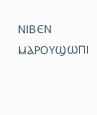ⲚⲒⲂⲈⲚ ⲘⲀⲢⲞⲨϢⲰⲠⲒ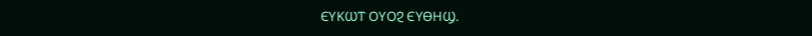ⲈⲨⲔⲰⲦ ⲞⲨⲞϨ ⲈⲨⲐⲎϢ.